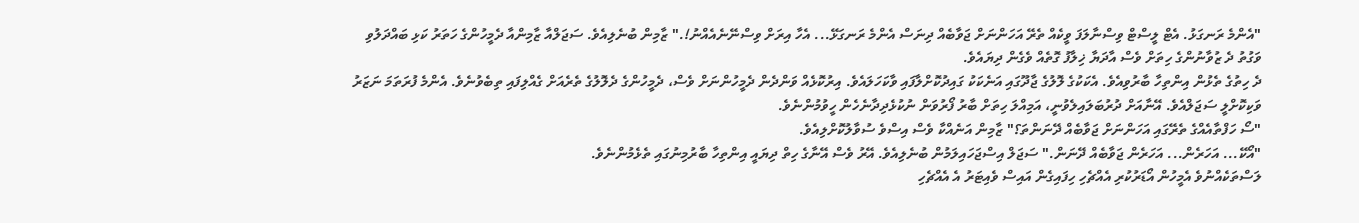"އެންމެ ރަނގަޅު. އެޓް ލީސްޓް ވިސްނާލަފަ ވީކެއް ތެރޭ އަހަންނަށް ޖަވާބެއް ދިނަސް އެންމެ ރަނގަޅޭ... އެހާ އިރަށް ވިސްނޭނެއެއްނު!." ޒާމިން ބުނެލިއެވެ. ސަޖަލްއާ ޒާމިންއާ ދެމީހުންގެ ހަތަރު ކަޅި ބައްދަލުވި ވަގުތު ދެ ޒުވާނުންގެ ހިތަށް ވެސް އާދަޔާ ޚިލާފު ގޮތެއް ވެގެން ދިޔައެވެ.
ދެ ހިތުގެ ތެޅުން އިންތިހާ ބާރުވިއެވެ. އެކަކުގެ ލޮލުގެ ޖާދޫގައި އަނެކަކު ގައިދުކޮށްލާފައި ވާކަހަލައެވެ. އިރުކޮޅެއް ވަންދެން ދެމީހުންނަށް ވެސް، ދެމީހުންގެ ދެލޮލުގެ ތެރެއަށް ގެއްލިފައި ތިބެވުނެވެ. އެންމެ ފުރަތަމަ ނަޒަރު ވަކިކޮށްލީ ސަޖަލްއެވެ. އޭނާއަށް ދުރުބަލައިލެވުނީ، އަމިއްލަ ހިތަށް ބާރު ފޯރުވަން ނުކުޅެދިދާނެހެން ހީވުމުންނެވެ.
"ސޯ ހަފްތާއެއްގެ ތެރޭގައި އަހަންނަށް ޖަވާބެއް ދޭނަންތަ؟" ޒާމިން އަނެއްކާ ވެސް އިސްވެ ސުވާލުކޮށްލިއެވެ.
"އޯކޭ... އަހަރެން... އަހަރެން ޖަވާބެއް ދޭނަން." ސަޖަލް އިސްޖަހައިލަމުން ބުނެލިއެވެ. އޭރު ވެސް އޭނާގެ ހިތް ދިޔައީ އިންތިހާ ބާރުމިނުގައި ތެޅެމުންނެވެ.
ލަސްތަކެއްނުވެ އެމީހުން އޯޑަރުކުރި އެއްޗެހި ހިފައިގެން އައިސް ވެއިޓަރު އެ އެއްޗެހި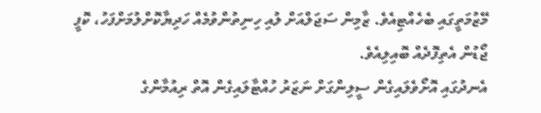މޭޒުމަތީގައި ބެހެއްޓިއެވެ. ޒާމިން ސަޖަލްއަށް ލުއި ހިނިތުންވުމެއް ހަދިޔާކޮށްލުމަށްފަހު، ކޮފީ ޖޯޑުން އެތިފޮދެއް ބޮއިލިއެވެ.
އެނދުގައި އޮށޯވެލައިގެން ސީލިންގަށް ނަޒަރު ހުއްޓާލައިގެން އޮތް ރިއުމާންގެ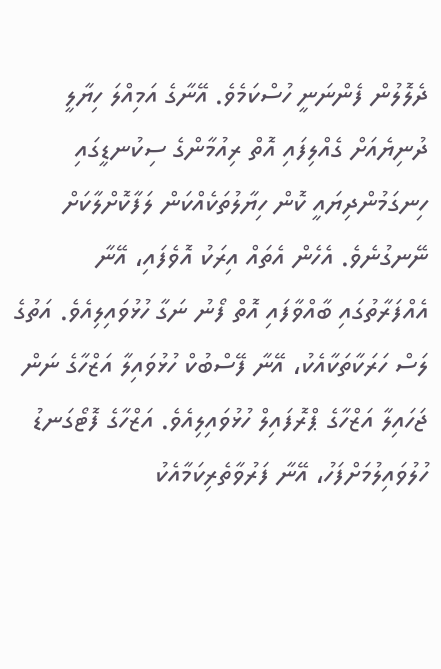ދެލޮލުން ފެންނަނީ ހުސްކަމެވެ. އޭނާގެ އަމިއްލަ ހިޔާލީ ދުނިޔެއަށް ގެއްލިފައި އޮތް ރިއުމާންގެ ސިކުނޑީގައި ހިނގަމުންދިޔައީ ކޮން ހިޔާލުތަކެއްކަން ލަފާކޮށްލާކަށް ނޭނގުނެވެ. އެހެން އެތައް އިރަކު އޮވެފައި، އޭނާ އެއްފަރާތުގައި ބާއްވާފައި އޮތް ފޯނު ނަގާ ހުޅުވައިލިއެވެ. އަތުގެ ލަސް ހަރަކާތަކާއެކު، އޭނާ ފޭސްބުކް ހުޅުވައިލާ އަޒްހާގެ ނަން ޖަހައިލާ އަޒްހާގެ ޕްރޮފައިލް ހުޅުވައިލިއެވެ. އަޒްހާގެ ފޮޓޯގަނޑު ހުލުވައިލުމަށްފަހު، އޭނާ ފަރުވާތެރިކަމާއެކު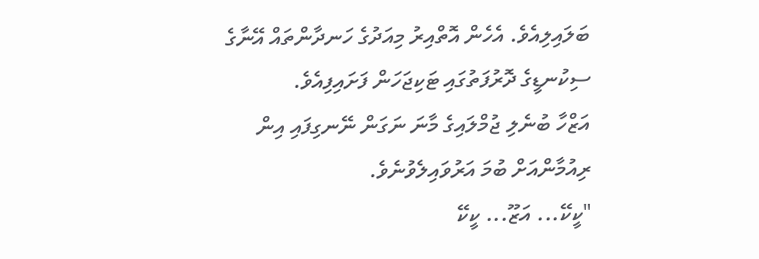ބަލައިލިއެވެ. އެހެން އޮތްއިރު މިއަދުގެ ހަނދާންތައް އޭނާގެ ސިކުނޑީގެ ދޮރުފަތުގައި ޓަކިޖަހަން ފަށައިފިއެވެ.
އަޒްހާ ބުނެލި ޖުމްލައިގެ މާނަ ނަގަން ނޭނގިފައި އިން ރިއުމާންއަށް ބުމަ އަރުވައިލެވުނެވެ.
"ކީކޭ... އަޒޫ... ކީކޭ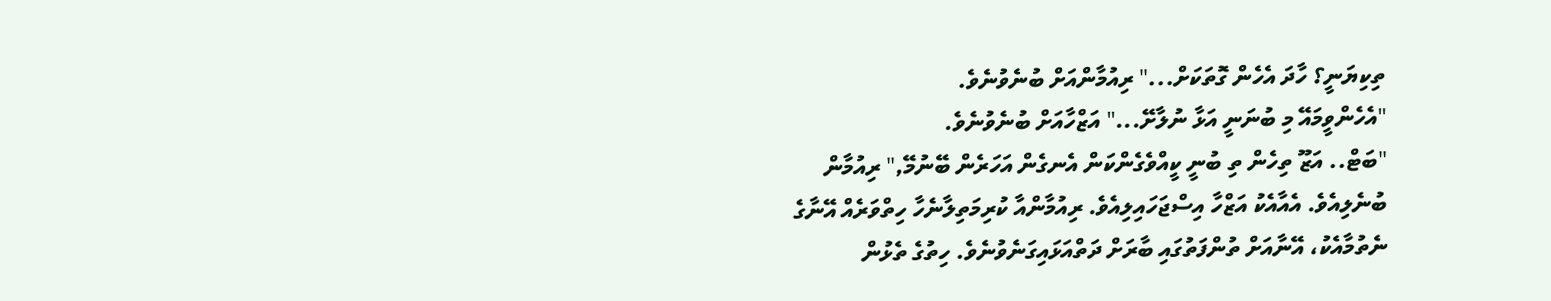ތިކިޔަނީ؟ ހާދަ އެހެން ގޮތަކަށް..." ރިއުމާންއަށް ބުނެވުނެވެ.
"އެހެންވީމައޭ މި ބުނަނީ އަޅާ ނުލާށޭ..." އަޒްހާއަށް ބުނެވުނެވެ.
"ބަޓް.. އަޒޫ ތިހެން ތި ބުނީ ކީއްވެގެންކަން އެނގެން އަހަރެން ބޭނުމޭ," ރިއުމާން ބުނެލިއެވެ. އެއާއެކު އަޒްހާ އިސްޖަހައިލިއެވެ. ރިއުމާންއާ ކުރިމަތިލާނެހާ ހިތްވަރެއް އޭނާގެ ނެތުމާއެކު، އޭނާއަށް ތުންފަތުގައި ބާރަށް ދަތްއަޅައިގަނެވުނެވެ. ހިތުގެ ތެޅުން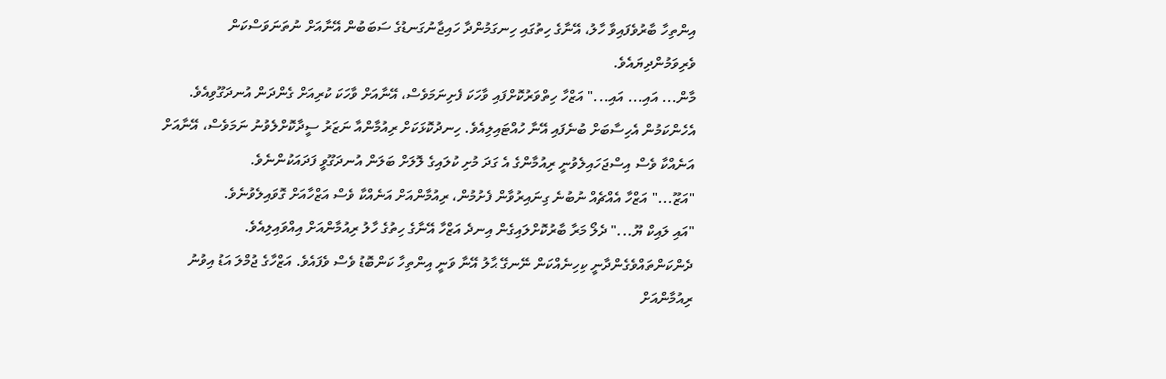އިންތިހާ ބާރުވެފައިވާ ހާލު، އޭނާގެ ހިތުގައި ހިނގަމުންދާ ހައިޖާނުގަނޑުގެ ސަބަބުން އޭނާއަށް ނުތަނަވަސްކަން ވެރިވަމުންދިޔައެވެ.
މާން... އައި... އައި..." އަޒްހާ ހިތްވަރުކޮށްފައި ވާހަކަ ފެށިނަމަވެސް، އޭނާއަށް ވާހަކަ ކުރިއަށް ގެންދަން އުނދަގޫވިއެވެ. އެހެންކަމުން އެހިސާބަށް ބުނެފައި އޭނާ ހުއްޓައިލިއެވެ. ހިނދުކޮޅަކަށް ރިއުމާންއާ ނަޒަރު ސީދާކޮށްލެވުނު ނަމަވެސް، އޭނާއަށް އަނެއްކާ ވެސް އިސްޖަހައިލެވުނީ ރިއުމާންގެ އެ ގަދަ މުށި ކުލައިގެ ލޮލަށް ބަލަން އުނދަގޫވީ ފަދައަކުންނެވެ.
"އަޒޫ..." އަޒްހާ އެއްޗެއް ނުބުނެ ގިނައިރުވާން ފެށުމުން، ރިއުމާންއަށް އަނެއްކާ ވެސް އަޒްހާއަށް ގޮވައިލެވުނެވެ.
"އައި ލައިކް ޔޫ..." ދެލޯ މަރާ ބާރުކޮށްލައިގެން އިނދެ އަޒްހާ އޭނާގެ ހިތުގެ ހާލު ރިއުމާންއަށް އިއްވައިލިއެވެ. ދެންކަންތައްވެގެންދާނީ ކިހިނެއްކަން ނޭނގޭ ޙާލު އޭނާ ވަނީ އިންތިހާ ކަންބޮޑު ވެސް ވެފައެވެ. އަޒްހާގެ ޖުމްލަ އަޑު އިވުނު ރިއުމާންއަށް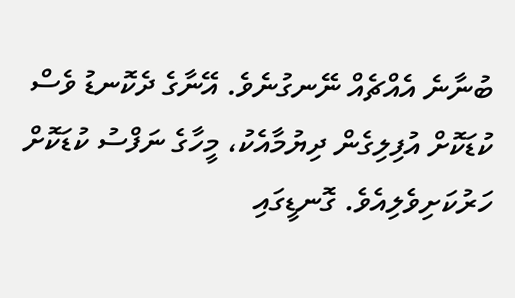ބުނާނެ އެއްޗެއް ނޭނގުނެވެ. އޭނާގެ ދެކޮނޑު ވެސް ކުޑަކޮށް އުފިލިގެން ދިޔުމާއެކު، މީހާގެ ނަފްސު ކުޑަކޮށް ހަރުކަށިވެލިއެވެ. ގޮނޑީގައި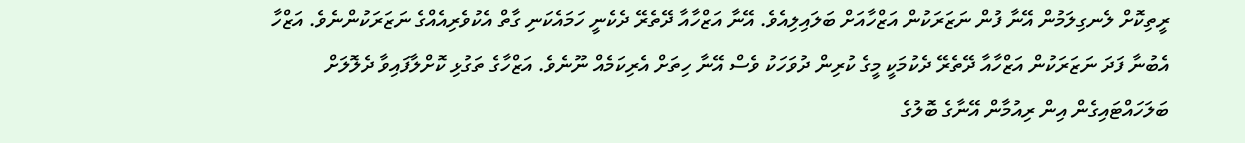ރީތިކޮށް ލެނގިލަމުން އޭނާ ފުން ނަޒަރަކުން އަޒްހާއަށް ބަލައިލިއެވެ. އޭނާ އަޒްހާއާ ދޭތެރޭ ދެކެނީ ހަމައެކަނި ގާތް އެކުވެރިއެއްގެ ނަޒަރަކުންނެވެ. އަޒްހާ އެބުނާ ފަދަ ނަޒަރަކުން އަޒްހާއާ ދޭތެރޭ ދެކުމަކީ މީގެ ކުރިން ދުވަހަކު ވެސް އޭނާ ހިތަށް އެރިކަމެއް ނޫނެވެ. އަޒްހާގެ ތަގުޅި ކޮށްލާފައިވާ ދެލޮލަށް ބަލަހައްޓައިގެން އިން ރިއުމާން އޭނާގެ ބޮލުގެ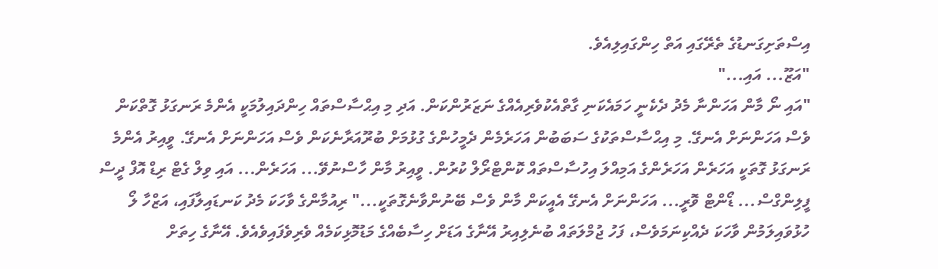އިސްތަށިގަނޑުގެ ތެރޭގައި އަތް ހިންގައިލިއެވެ.
"އަޒޫ... އައި..."
"އައި ނޯ މާން އަހަންނާ މެދު ދެކެނީ ހަމައެކަނި ގާތްއެކުވެރިއެއްގެ ނަޒަރުންކަން. އަދި މި އިޙްސާސްތައް ހިންދައިލުމަކީ އެންމެ ރަނގަޅު ގޮތްކަން ވެސް އަހަންނަށް އެނގޭ. މި އިޙްސާސްތަކުގެ ސަބަބުން އަހަރެމެން ދެމީހުންގެ ގުޅުމަށް ބުރޫއަރާނެކަން ވެސް އަހަންނަށް އެނގޭ. ވީއިރު އެންމެ ރަނގަޅު ގޮތަކީ އަހަރެން އަހަރެންގެ އަމިއްލަ އިހުސާސްތައް ކޮންޓްރޯލް ކުރުން. ވީއިރު މާން ހާސްނުވޭ... އަހަރެން... އައި ވިލް ގެޓް ރިޑް އޮފް ދީސް ފީލިންގްސް... ޑޯންޓް ވޮރީ... އަހަންނަށް އެނގޭ އެއީކަން މާން ވެސް ބޭނުންވާނެގޮތަކީ..." ރިއުމާންގެ ވާހަކަ މެދު ކަނޑައިލާފައި، އަޒްހާ ލޯ ހުޅުވައިލަމުން ވާހަކަ ދެއްކިނަމަވެސް، ފަހު ޖުމްލަތައް ބުނެލިއިރު އޭނާގެ އަޑަށް ހިސާބެއްގެ މަޑުމޮޅިކަމެއް ވެރިވެފައިވެއެވެ. އޭނާގެ ހިތަށް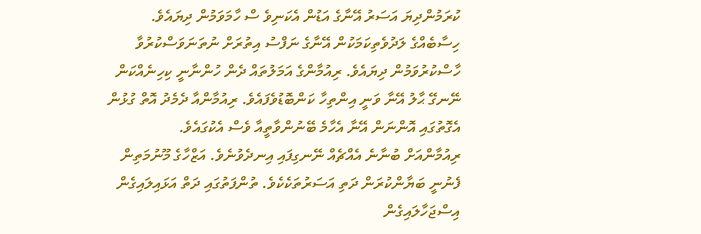ކުރަމުންދިޔަ އަސަރު އޭނާގެ އަޑުން އެކަނިވެ ސް ހާމަވަމުން ދިޔައެވެ. ހިސާބެއްގެ ލަދުވެތިކަމަކުން އޭނާގެ ނަފްސު އިތުރަށް ނުތަނަވަސްކުރުވާ ހާސްކުރުވަމުން ދިޔައެވެ. ރިއުމާންގެ އަމަލުތައް ދެން ހުންނާނީ ކިހިނެއްކަން ނޭނގޭ ޙާލު އޭނާ ވަނީ އިންތިހާ ކަންބޮޑުވެފައެވެ. ރިއުމާންއާ ދެމެދު އޮތް ގުޅުން އެގޮތުގައި އޮންނަން އޭނާ އެހާމެ ބޭނުންވާތީއާ ވެސް އެކުގައެވެ.
ރިއުމާންއަށް ބުނާނެ އެއްޗެއް ނޭނގިފައި އިނދެވުނެވެ. އަޒްހާގެ މޫނުމަތިން ފެނުނީ ބަޔާންކުރަން ދަތި އަސަރުތަކެކެވެ. ތުންފަތުގައި ދަތް އަޅައިލައިގެން އިސްޖަހާލައިގެން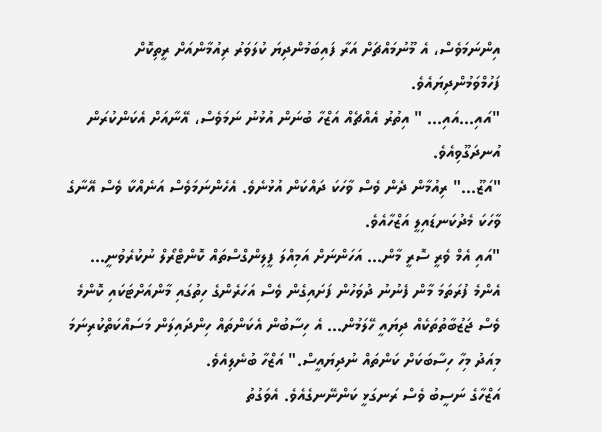އިންނަމަވެސް، އެ މޫނުމައްޗަށް އަރާ ފައިބަމުންދިޔަ ކުލަވަރު ރިއުމާންއަށް ރީތިކޮށް ފަހުމްވަމުންދިޔައެވެ.
"އައި...އައި... " އިތުރު އެއްޗެއް އަޒްހާ ބުނަން އުޅުނު ނަމަވެސް، އޭނާއަށް އެކަންކުރަން އުނދަގޫވިއެވެ.
"އަޒޫ..." ރިއުމާން ދެން ވެސް ވާހަކަ ދައްކަން އުޅުނެވެ. އެހެންނަމަވެސް އަނެއްކާ ވެސް އޭނާގެ ވާހަކަ މެދުކަނޑައިލީ އަޒްހާއެވެ.
"އައި އެމް ވެރީ ސޮރީ މާން... އަހަންނަށް އަމިއްލަ ފީލިންގްސްތައް ކޮންޓްރޯލް ނުކުރެވުނީ... އެންމެ ފުރަތަމަ މާން ފެނުނު ދުވަހުން ފަށައިގެން ވެސް އަހަރެންގެ ހިތުގައި މާންއަށްޓަކައި ކޮންމެ ވެސް ޖަޒުބާތުތަކެއް ދިޔައީ ހޭލަމުން... އެ ހިސާބުން އެކަންތައް ހިންދައިލަން މަސައްކަތްކުރިނަމަ މިއަދު މިހާ ހިސާބަކަށް ކަންތައް ނުދިޔައީސް." އަޒްހާ ބުނެލިއެވެ.
އަޒްހާގެ ނަސީބު ވެސް ރަނގަޅީ ކަންނޭނގެއެވެ. އެވަގުތު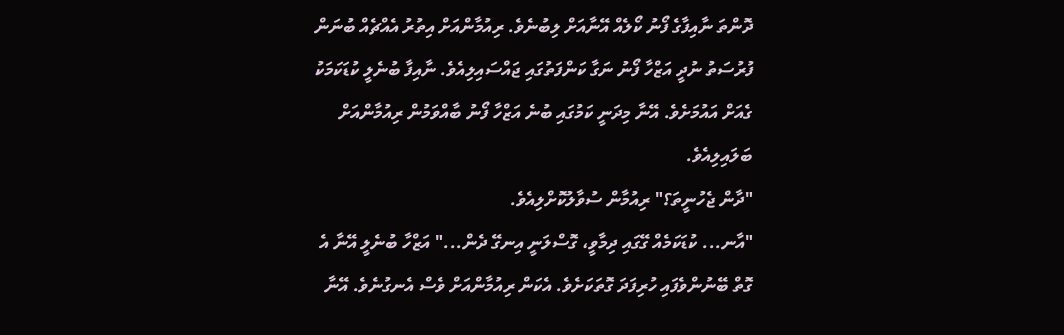ދޮންތަ ނާއިފާގެ ފޯނު ކޯލެއް އޭނާއަށް ލިބުނެވެ. ރިއުމާންއަށް އިތުރު އެއްޗެއް ބުނަން ފުރުސަތު ނުދީ އަޒްހާ ފޯނު ނަގާ ކަންފަތުގައި ޖައްސައިލިއެވެ. ނާއިފާ ބުނެލީ ކުޑަކަމަކު ގެއަށް އައުމަށެވެ. އޭނާ މިދަނީ ކަމުގައި ބުނެ އަޒްހާ ފޯނު ބާއްވަމުން ރިއުމާންއަށް ބަލައިލިއެވެ.
"ދާން ޖެހުނީތަ؟" ރިއުމާން ސުވާލުކޮށްލިއެވެ.
"އާނ... ކުޑަކަމެއް ގޭގައި ދިމާވީ، ގޮސްލަނީ އިނގޭ ދެން..." އަޒްހާ ބުނެލީ އޭނާ އެ ގޮތް ބޭނުންވެފައި ހުރިފަދަ ގޮތަކަށެވެ. އެކަން ރިއުމާންއަށް ވެސް އެނގުނެވެ. އޭނާ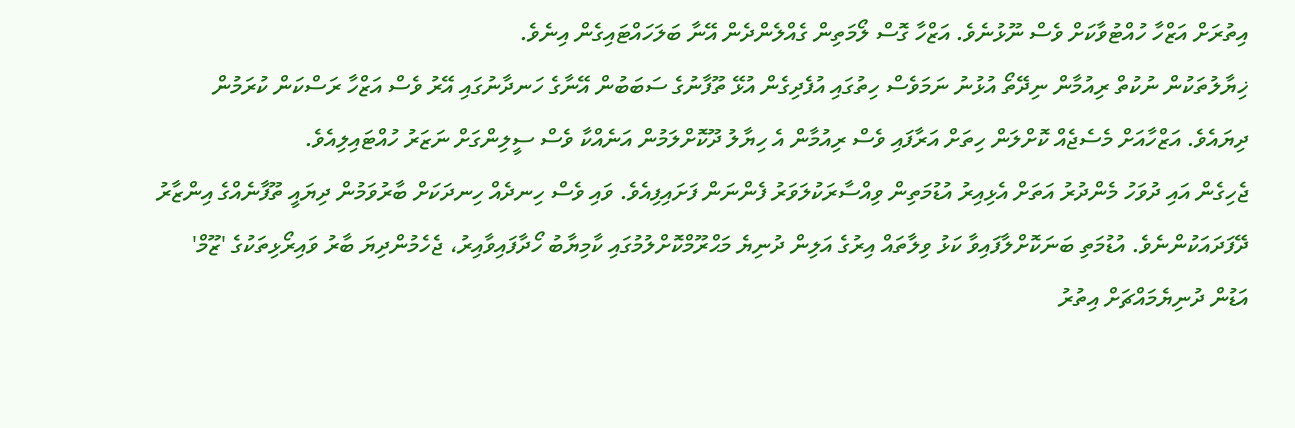އިތުރަށް އަޒްހާ ހުއްޓުވާކަށް ވެސް ނޫޅުނެވެ. އަޒްހާ ގޮސް ލޯމަތިން ގެއްލެންދެން އޭނާ ބަލަހައްޓައިގެން އިނެވެ.
ޚިޔާލުތަކުން ނުކުތް ރިއުމާން ނިދޭތޯ އުޅުނު ނަމަވެސް ހިތުގައި އުފެދިގެން އުޅޭ ތޫފާނުގެ ސަބަބުން އޭނާގެ ހަނދާނުގައި އޭރު ވެސް އަޒްހާ ރަސްކަން ކުރަމުން ދިޔައެވެ. އަޒްހާއަށް މެސެޖެއް ކޮށްލަން ހިތަށް އަރާފައި ވެސް ރިއުމާން އެ ހިޔާލު ދޫކޮށްލަމުން އަނެއްކާ ވެސް ސީލިންގަށް ނަޒަރު ހުއްޓައިލިއެވެ.
ޖެހިގެން އައި ދުވަހު މެންދުރު އަތަށް އެޅިއިރު އުޑުމަތިން ވިއްސާރަކުލަވަރު ފެންނަން ފަށައިފިއެވެ. ވައި ވެސް ހިނދެއް ހިނދަކަށް ބާރުވަމުން ދިޔައީ ތޫފާނެއްގެ އިންޒާރު ދޭފަދައަކުންނެވެ. އުޑުމަތި ބަނަކޮށްލާފައިވާ ކަޅު ވިލާތައް އިރުގެ އަލިން ދުނިޔެ މަޙްރޫމްކޮށްލުމުގައި ކާމިޔާބު ހޯދާފައިވާއިރު، ޖެހެމުންދިޔަ ބާރު ވައިރޯޅިތަކުގެ 'ޒޫމް' އަޑުން ދުނިޔެމައްޗަށް އިތުރު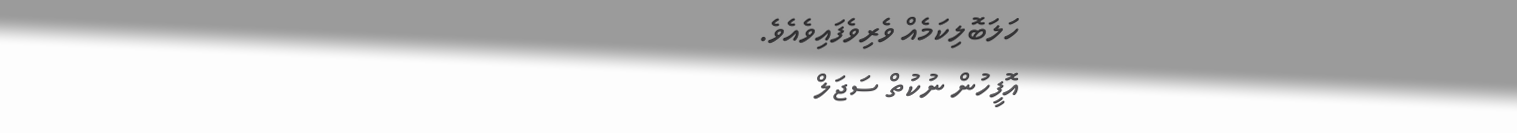ހަލަބޮލިކަމެއް ވެރިވެފައިވެއެވެ.
އޮފީހުން ނުކުތް ސަޖަލް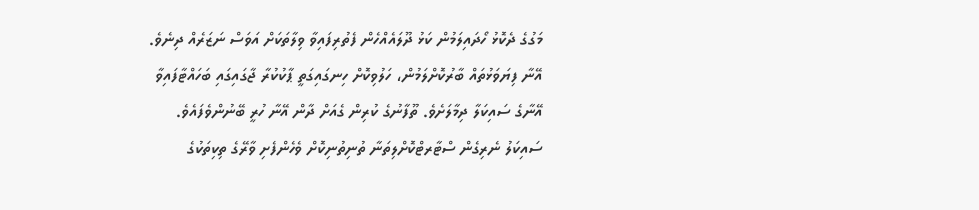މަގުގެ ދެކޮޅު ހޯދައިލަމުން ކަޅު ދޫލައެއްހެން ފެތުރިފައިވާ ވިލާތަކަށް އަވަސް ނަޒަރެއް ދިނެވެ. އޭނާ ފިޔަވަޅުތައް ބާރުކޮށްލަމުން، ހަލުވިކޮށް ހިނގައިގަތީ ޕާކުކުރާ ޖާގައިގައި ބަހައްޓާފައިވާ އޭނާގެ ސައިކަލާ ދިމާލަށެވެ. ތޫފާނުގެ ކުރިން ގެއަށް ދާން އޭނާ ހުރީ ބޭނުންވެފައެވެ.
ސައިކަލު ނެރިގެން ސްޓާރޓްކޮށްލިތަނާ ތުނިތުނިކޮށް ވެހެންފެށި ވާރޭގެ ތިކިތަކުގެ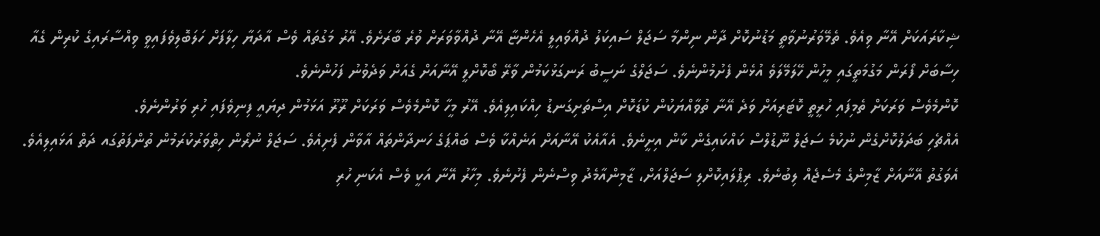ޝިކާރައަކަށް އޭނާ ވިއެވެ. ތެމޭވަރުނުވާތީ މަޑުނުކޮށް ދާން ނިންމާ ސަޖަލް ސައިކަލު ދުއްވައިލީ އެހެންޏާ އޭނާ ދުއްވާވަރަށް ވުރެ ބާރަށެވެ. އޭރު މަގުތައް ވެސް އާދަޔާ ހިލާފަށް ހަލަބޮލިވެފައިވީ ވިއްސާރައިގެ ކުރިން ގެއާ ހިސާބަށް ފޯރަން މަގުމަތީގައި މީހުން ހޭލަމޭލަވެ އުޅެން ފެށުމުންނެވެ. ސަޖަލްގެ ނަސީބު ރަނގަޅުކަމުން ވާރޭ ބޯކޮށްލީ އޭނާއަށް ގެއަށް ވަދެވުނު ފަހުންނެވެ.
ކޮންމެވެސް ވަރަކަށް ތެމިފައި ހުރީތީ ކޮޓަރިއަށް ވަދެ އޭނާ ތުވާއްޔަކުން ކުޑަކޮށް އިސްތަށިގަނޑު ހިއްކައިލިއެވެ. އޭރު މީހާ ކޮންމެވެސް ވަރަކަށް ރޫރޫ އަޅަމުން ދިޔައީ ފިނިވެފައި ހުރި ވަރުންނެވެ.
އެއްޗެހި ބަދަލުކޮށްގެން ނުކުމެ ސަޖަލް ނޫޑުލްސް ކައްކައިގެން ކާން އިށީނެވެ. އެއާއެކު އޭނާއަށް އަނެއްކާ ވެސް ބައްޕަގެ ހަނދާންތައް އާވާން ފެށިއެވެ. ސަޖަލް ނުރޯން ހިތްވަރުކުރަމުން ތުންފަތުގައ ދަތް އަޅައިލިއެވެ. އެވަގުތު އޭނާއަށް ޒާމިންގެ މެސެޖެއް ލިބުނެވެ. ރިޕްލައިކޮށްލި ސަޖަލްއަށް، ޒާމިންއާމެދު ވިސްނެން ފެށުނެވެ. މިހާރު އޭނާ އަކީ ވެސް އެކަނި ހުރި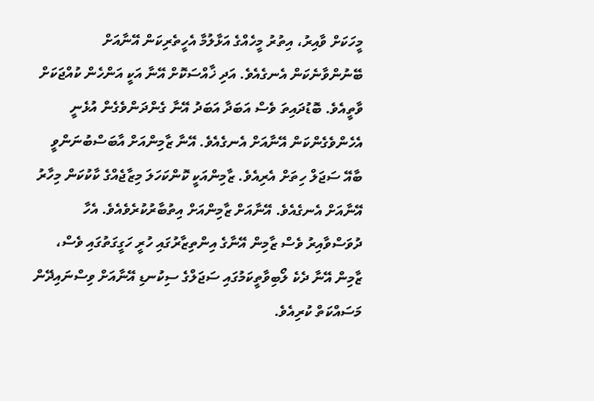މީހަކަށް ވާއިރު، އިތުރު މީހެއްގެ އަޅާލުމާ އެހީތެރިކަން އޭނާއަށް ބޭނުންވާނެކަން އެނގެއެވެ. އަދި ޚާއްސަކޮށް އޭނާ އަކީ އަންހެން ކުއްޖަކަށް ވާތީއެވެ. ބޮޑުދައިތަ ވެސް އަބަދާ އަބަދު އޭނާ ގެންދަންވެގެން އުޅެނީ އެހެންވެގެންކަން އޭނާއަށް އެނގެއެވެ. އޭނާ ޒާމިންއަށް އާބަސްބުނަންވީ ބާއޭ ސަޖަލް ހިތަށް އެރިއެވެ. ޒާމިންއަކީ ކޮންކަހަލަ މިޒާޖެއްގެ ކާކުކަން މިހާރު އޭނާއަށް އެނގެއެވެ. އޭނާއަށް ޒާމިންއަށް އިތުބާރުކުރެވެއެވެ. އެހާ ދުވަސްވާއިރު ވެސް ޒާމިން އޭނާގެ އިންތިޒާރުގައި ހުރީ ހަގީގަތުގައި ވެސް، ޒާމިން އޭނާ ދެކެ ލޯބިވާތީކަމުގައި ސަޖަލްގެ ސިކުނޑި އޭނާއަށް ވިސްނައިދޭން މަސައްކަތް ކުރިއެވެ.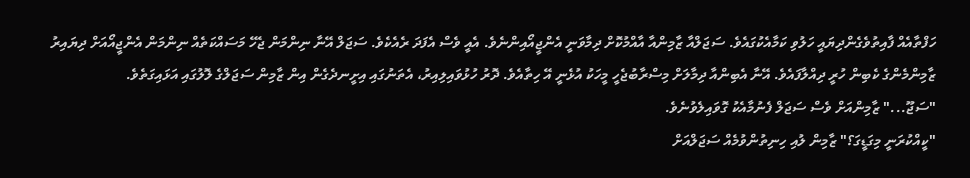ހަފްތާއެއް ފާއިތުވެގެންދިޔައީ ހަލުވި ކަމާއެކުގައެވެ. ސަޖަލްއާ ޒާމިންއާ އާއްމުކޮށް ދިމާވަނީ އެންޖީއޯއިންނެވެ. އެއީ ވެސް އެފަދަ ރެއެކެވެ. ސަޖަލް އޭނާ ނިންމަން ޖެހޭ މަސައްކަތެއް ނިންމަން އެންޖީއޯއަށް ދިޔައިރު ޒާމިންމެންގެ ކެބިން ހުރީ ދިއްލާފައެވެ. އޭނާ އެބިންއާ ދިމާލަށް މިސްރާބުޖެހީ މީހަކު އުޅެނީ އޭ ހިތާއެވެ. ދޮރު ހުޅުވައިލިއިރު، އެތަނުގައި އިށީނދެގެން އިން ޒާމިން ސަޖަލްގެ ލޮލުގައި އަޅައިގަތެވެ.
"ސަޖޫ..." ޒާމިންއަށް ވެސް ސަޖަލް ފެނުމާއެކު ގޮވައިލެވުނެވެ.
"ކީއްކުރަނީ މިގަޑީގަ؟" ޒާމިން ލުއި ހިނިތުންވުމެއް ސަޖަލްއަށް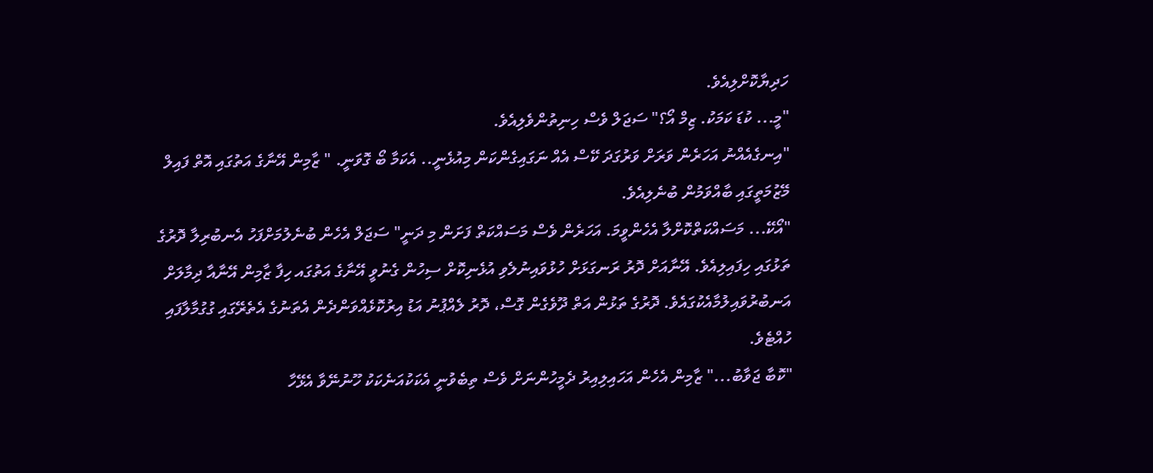ހަދިޔާކޮށްލިއެވެ.
"މީ... ކުޑަ ކަމަކު. ޒިމް އޯ؟" ސަޖަލް ވެސް ހިނިތުންވެލިއެވެ.
"އިނގެއެއްނު އަހަރެން ވަރަށް ވަރުގަދަ ކޭސް އެއް ނަގައިގެންކަން މިއުޅެނީ.. އެކަމާ ބޯ ގޮވަނީ. " ޒާމިން އޭނާގެ އަތުގައި އޮތް ފައިލް މޭޒުމަތީގައި ބާއްވަމުން ބުނެލިއެވެ.
"އޯކޭ... މަސައްކަތްކޮށްލާ އެހެންވީމަ. އަހަރެން ވެސް މަސައްކަތް ފަށަން މި ދަނީ" ސަޖަލް އެހެން ބުނެލުމަށްފަހު އެނބުރިލާ ދޮރުގެ ތަޅުގައި ހިފައިލިއެވެ. އޭނާއަށް ދޮރު ރަނގަޅަށް ހުޅުވައިނުލެވި އުޅެނިކޮށް ސިހުން ގެނުވީ އޭނާގެ އަތުގައ ހިފާ ޒާމިން އޭނާއާ ދިމާލަށް އަނބުރުވައިލުމާއެކުގައެވެ. ދޮރުގެ ތަޅުން އަތް ދޫވެގެން ގޮސް، ދޮރު ލެއްޕުނު އަޑު އިރުކޮޅެއްވަންދެން އެތަނުގެ އެތެރޭގައި ގުގުމާލާފައި ހުއްޓެވެ.
"ކޮބާ ޖަވާބު..." ޒާމިން އެހެން އަހައިލިއިރު ދެމީހުންނަށް ވެސް ތިބެވުނީ އެކަކުއަނެކަކު ހޫނުނޭވާ އެޅޭހާ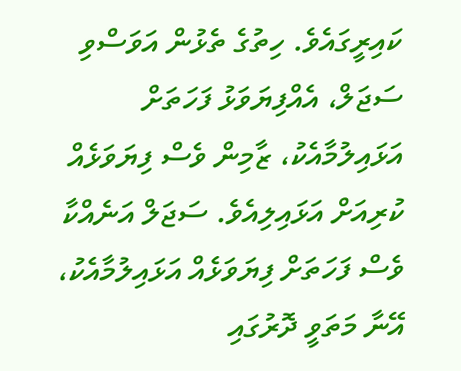ކައިރީގައެވެ. ހިތުގެ ތެޅުން އަވަސްވި ސަޖަލް، އެއްފިޔަވަޅު ފަހަތަށް އަޅައިލުމާއެކު، ޒާމިން ވެސް ފިޔަވަޅެއް ކުރިއަށް އަޅައިލިއެވެ. ސަޖަލް އަނެއްކާ ވެސް ފަހަތަށް ފިޔަވަޅެއް އަޅައިލުމާއެކު، އޭނާ މަތަވީ ދޮރުގައި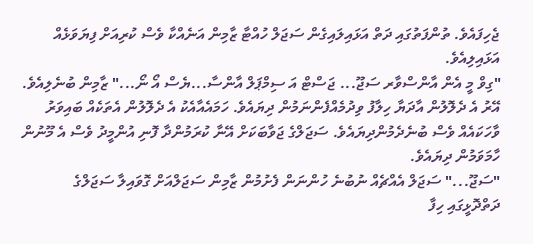ޖެހިފައެވެ. ތުންފަތުގައި ދަތް އަޅައިލައިގެން ސަޖަލް ހުއްޓާ ޒާމިން އަނެއްކާ ވެސް ކުރިއަށް ފިޔަވަޅެއް އަޅައިލިއެވެ.
"ގިވް މީ އެން އާންސްވާރ ސަޖޫ... ޖަސްޓް އަ ސިމްޕަލް އާންސާ...ޔެސް އޯ ނޯ..." ޒާމިން ބުނެލިއެވެ. އޭރު އެ ދެލޮލުން އާދަޔާ ހިލާފު ވިދުމެއްފެންނަމުން ދިޔައެވެ. ހަމައެއާއެކު އެ ދެލޮލުން އެތަކެއް ބައިވަރު ވާހަކައެއް ވެސް ބުނެދެމުންދިޔައެވެ. ސަޖަލްގެ ޖަވާބަކަށް އޭނާ ކުރަމުންދާ ފޮނި އުންމީދު ވެސް އެ މޫނުން ހާމަވަމުން ދިޔައެވެ.
"ސަޖޫ..." ސަޖަލް އެއްޗެއް ނުބުނެ ހުންނަން ފެށުމުން ޒާމިން ސަޖަލްއަށް ގޮވައިލާ ސަޖަލްގެ ދަތްދޮޅީގައި ހިފާ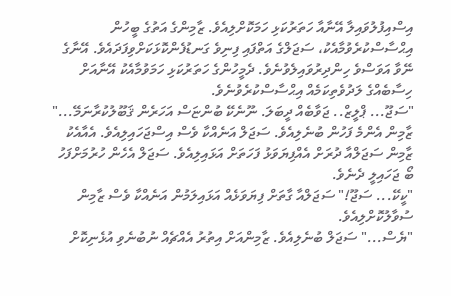އިސްއިފުލުވައިލާ އޭނާއާ ހަތަރުކަޅި ހަމަކޮށްލިއެވެ. ޒާމިންގެ އަތުގެ ބީހުން އިޙްސާސްކުރެވުމާއެކު، ސަޖަލްގެ އަތްފައި ފިނިވެ ގަނޑުފެންކޮޅަކަށްވިފަދައެވެ. އޭނާގެ ނޭވާ އަވަސްވެ ހިންދިރުވައިލެވުނެވެ. ދެމީހުންގެ ހަތަރުކަޅި ހަމަވުމާއެކު އޭނާއަށް ހިސާބެއްގެ ލަދުވެތިކަމެއް އިޙްސާސްކުރެވުނެވެ.
"ސަޖޫ... ޕްލީޒް.. ޖަވާބެއް ދީބަލަ. ނޫނެކޭ ބުންޏަސް އަހަރެން ޤަބޫލުކުރާނަމޭ..." ޒާމިން އެންމެ ފަހުން ބުނެލިއެވެ. ސަޖަލް އަނެއްކާ ވެސް އިސްޖަހައިލިއެވެ. އެއާއެކު ޒާމިން ސަޖަލްއާ ދުރަށް އެއްފިޔަވަޅު ފަހަތަށް އަޅައިލިއެވެ. ސަޖަލް އެހެން ހުރުމަށްފަހު ބޯ ޖަހައިލީ ދެނެވެ.
"ކީކޭ... ސަޖޫ!" ސަޖަލްއާ ގާތަށް ފިޔަވަޅެއް އަޅައިލަމުން އަނެއްކާ ވެސް ޒާމިން ސުވާލުކޮށްލިއެވެ.
"ޔެސް..." ސަޖަލް ބުނެލިއެވެ. ޒާމިންއަށް އިތުރު އެއްޗެއް ނުބުނެވި އުޅެނިކޮށް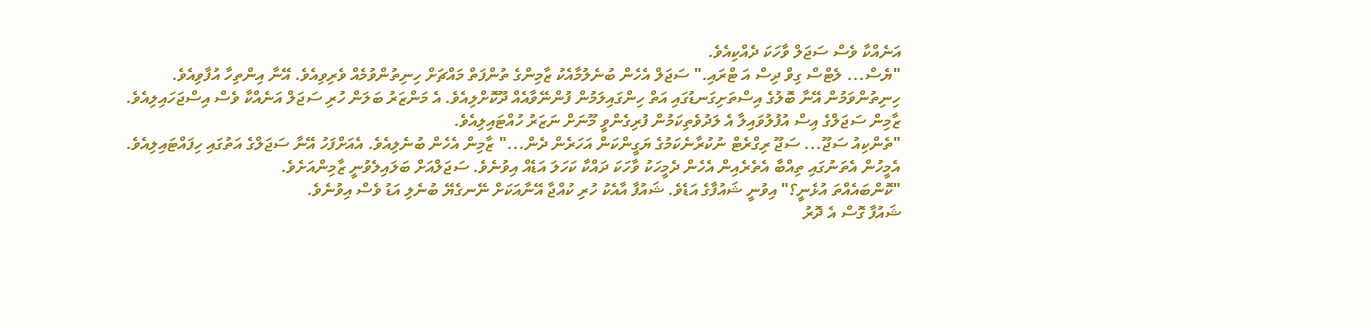އަނެއްކާ ވެސް ސަޖަލް ވާހަކަ ދެއްކިއެވެ.
"ޔެސް... ލެޓްސް ގިވް ދިސް އަ ޓްރައި." ސަޖަލް އެހެން ބުނެލުމާއެކު ޒާމިންގެ ތުންފަތް މައްޗަށް ހިނިތުންވުމެއް ވެރިވިއެވެ. އޭނާ އިންތިހާ އުފާވިއެވެ. ހިނިތުންވަމުން އޭނާ ބޮލުގެ އިސްތަށިގަނޑުގައި އަތް ހިންގައިލަމުން ފުންނޭވާއެއް ދޫކޮށްލިއެވެ. އެ މަންޒަރު ބަލަން ހުރި ސަޖަލް އަނެއްކާ ވެސް އިސްޖަހައިލިއެވެ. ޒާމިން ސަޖަލްގެ އިސް އުފުލުވައިލާ އެ ލަދުވެތިކަމުން ފުރިގެންވީ މޫނަށް ނަޒަރު ހުއްޓައިލިއެވެ.
"ތެންކިއު ސަޖޫ... ސަޖޫ ރިގްރެޓް ނުކުރާނެކަމުގެ ޔަގީންކަން އަހަރެން ދެން..." ޒާމިން އެހެން ބުނެލިއެވެ. އެއަށްފަހު އޭނާ ސަޖަލްގެ އަތުގައި ހިފައްޓައިލިއެވެ. އެމީހުން އެތަނުގައި ތިއްބާ އެތެރެއިން އެހެން ދެމީހަކު ވާހަކަ ދައްކާ ކަހަލަ އަޑެއް އިވުނެވެ. ސަޖަލްއަށް ބަލައިލެވުނީ ޒާމިންއަށެވެ.
"ކޮންބައެއްތަ އުޅެނީ؟" އިވުނީ ޝައުފާގެ އަޑެވެ. ޝައުފާ އާއެކު ހުރި ކުއްޖާ އޭނާއަކަށް ނޭނގެޔޭ ބުނެލި އަޑު ވެސް އިވުނެވެ.
ޝައުފާ ގޮސް އެ ދޮރު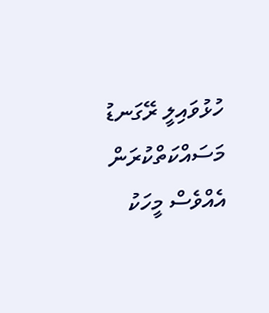ހުޅުވައިލީ ރޭގަނޑު މަސައްކަތްކުރަން އެއްވެސް މީހަކު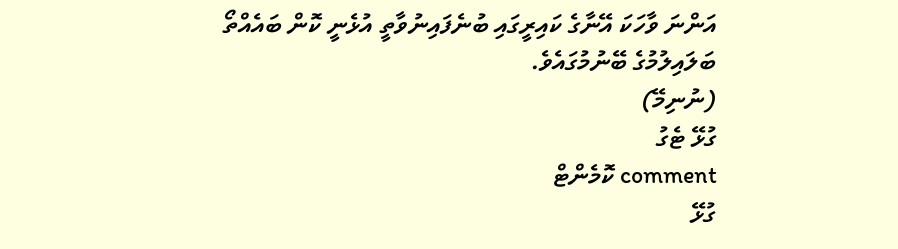އަންނަ ވާހަކަ އޭނާގެ ކައިރީގައި ބުނެފައިނުވާތީ އުޅެނީ ކޮން ބައެއްތޯ ބަލައިލުމުގެ ބޭނުމުގައެވެ.
(ނުނިމޭ)
ގުޅޭ ޓެގު
comment ކޮމެންޓް
ގުޅޭ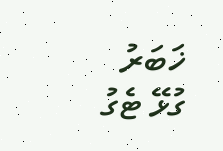ޚަބަރު
ގުޅޭ ޓެގު